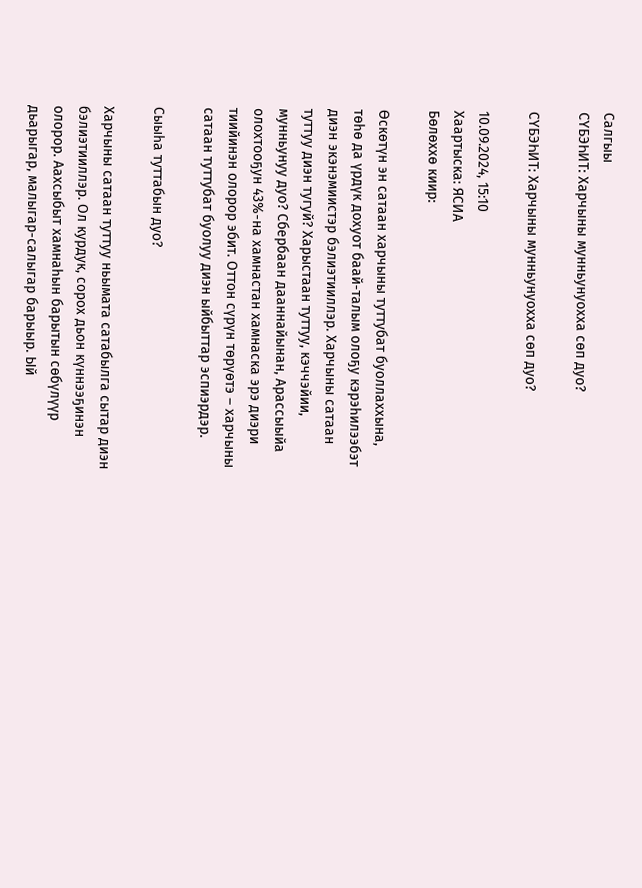Салгыы
СҮБЭҺИТ: Харчыны мунньунуохха сөп дуо?

СҮБЭҺИТ: Харчыны мунньунуохха сөп дуо?

10.09.2024, 15:10
Хаартыска: ЯСИА
Бөлөххө киир:

Өскөтүн эн сатаан харчыны туттубат буоллаххына, төһө да үрдүк дохуот баай-талым олоҕу кэрэһилээбэт диэн экэнэмиистэр бэлиэтииллэр. Харчыны сатаан туттуу диэн тугуй? Харыстаан туттуу, кэччэйии, мунньунуу дуо? Сбербаан дааннайынан, Арассыыйа олохтооҕун 43%-на хамнастан хамнаска эрэ диэри тиийинэн олорор эбит. Оттон сүрүн төрүөтэ – харчыны сатаан туттубат буолуу диэн ыйбыттар эспиэрдэр.

Сыыһа туттабын дуо?

Харчыны сатаан туттуу ньымата сатабылга сытар диэн бэлиэтииллэр. Ол курдук, сорох дьон күннээҕинэн олорор. Аахсыбыт хамнаһын барытын сөбүлүүр дьарыгар, малыгар-салыгар барыыр. Ый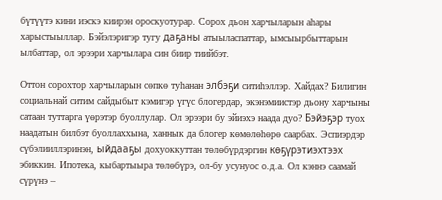бүтүүтэ кини иэскэ киирэн ороскуотурар. Сорох дьон харчыларын аһары харыстыыллар. Бэйэлэригэр тугу даҕаны атыыласпаттар, ымсыырбыттарын ылбаттар, ол эрээри харчылара син биир тиийбэт.

Оттон сорохтор харчыларын сөпкө туһанан элбэҕи ситиһэллэр. Хайдах? Билигин социальнай ситим сайдыбыт кэмигэр үгүс блогердар, экэнэмиистэр дьону харчыны сатаан туттарга үөрэтэр буоллулар. Ол эрээри бу эйиэхэ наада дуо? Бэйэҕэр туох наадатын билбэт буоллаххына, ханнык да блогер көмөлөһөрө саарбах. Эспиэрдэр сүбэлииллэринэн, ыйдааҕы дохуоккуттан төлөбүрдэргин көҕүрэтиэхтээх эбиккин. Ипотека, кыбартыыра төлөбүрэ, ол-бу усунуос о.д.а. Ол кэннэ саамай сүрүнэ –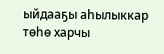ыйдааҕы аһылыккар төһө харчы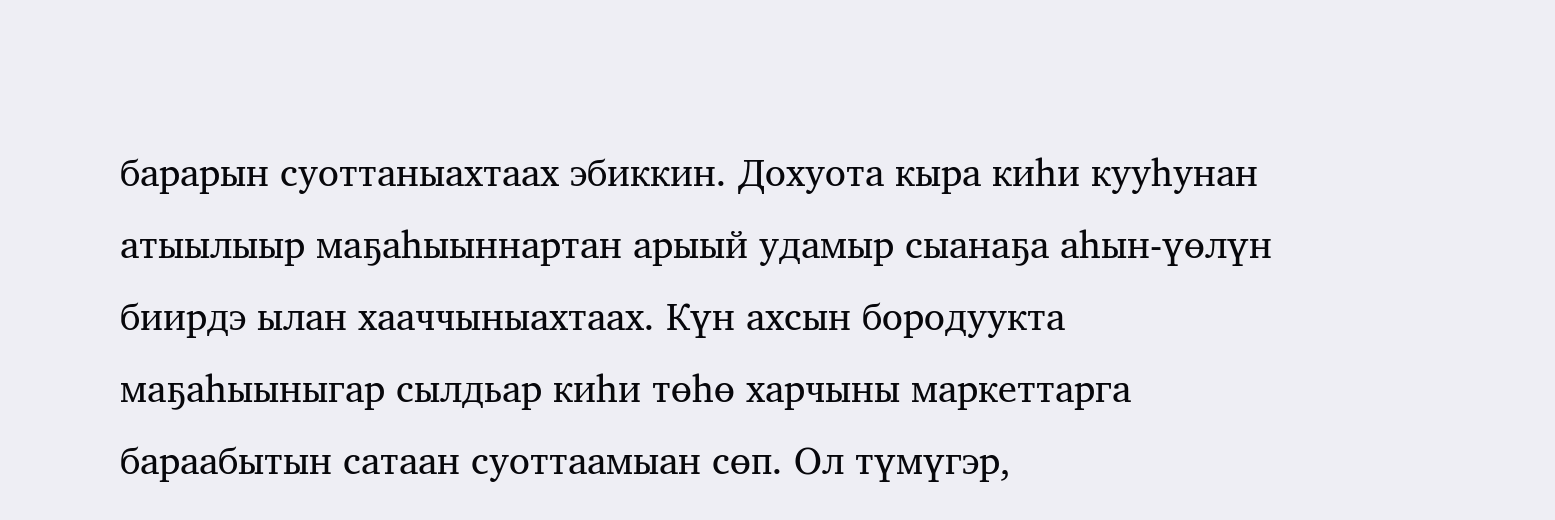барарын суоттаныахтаах эбиккин. Дохуота кыра киһи кууһунан атыылыыр маҕаһыыннартан арыый удамыр сыанаҕа аһын-үөлүн биирдэ ылан хааччыныахтаах. Күн ахсын бородуукта маҕаһыыныгар сылдьар киһи төһө харчыны маркеттарга бараабытын сатаан суоттаамыан сөп. Ол түмүгэр,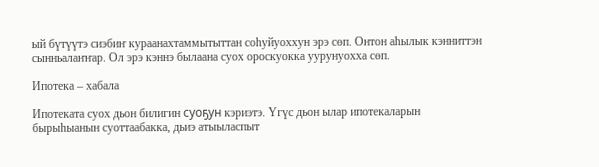ый бүтүүтэ сиэбиҥ кураанахтаммытыттан соһуйуоххун эрэ сөп. Онтон аһылык кэнниттэн сынньалаҥҥар. Ол эрэ кэннэ былаана суох ороскуокка уурунуохха сөп.

Ипотека – хабала

Ипотеката суох дьон билигин суоҕун кэриэтэ. Үгүс дьон ылар ипотекаларын бырыһыанын суоттаабакка, дьиэ атыыласпыт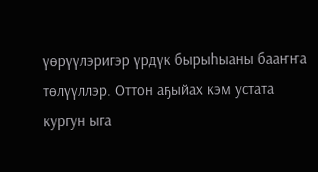үөрүүлэригэр үрдүк бырыһыаны бааҥҥа төлүүллэр. Оттон аҕыйах кэм устата кургун ыга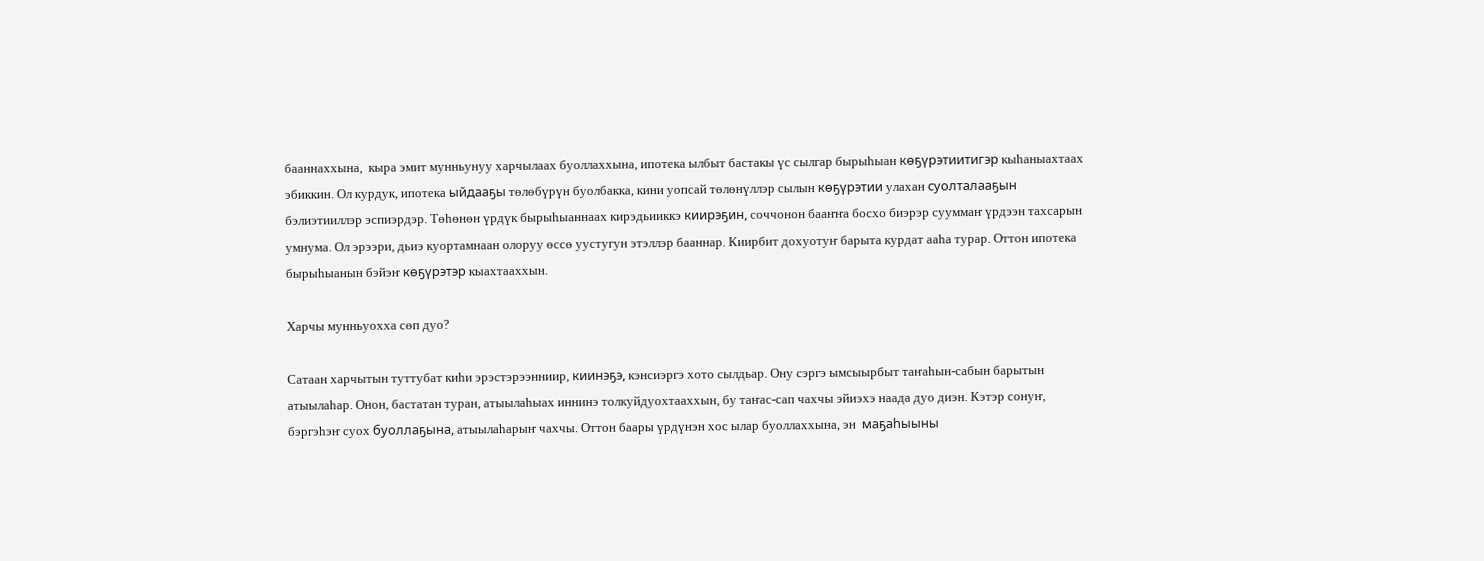бааннаххына,  кыра эмит мунньунуу харчылаах буоллаххына, ипотека ылбыт бастакы үс сылгар бырыһыан көҕүрэтиитигэр кыһаныахтаах эбиккин. Ол курдук, ипотека ыйдааҕы төлөбүрүн буолбакка, кини уопсай төлөнүллэр сылын көҕүрэтии улахан суолталааҕын бэлиэтииллэр эспиэрдэр. Төһөнөн үрдүк бырыһыаннаах кирэдьииккэ киирэҕин, соччонон бааҥҥа босхо биэрэр сууммаҥ үрдээн тахсарын умнума. Ол эрээри, дьиэ куортамнаан олоруу өссө уустугун этэллэр бааннар. Киирбит дохуотуҥ барыта курдат ааһа турар. Оттон ипотека бырыһыанын бэйэҥ көҕүрэтэр кыахтааххын.

Харчы мунньуохха сөп дуо?

Сатаан харчытын туттубат киһи эрэстэрээнниир, киинэҕэ, кэнсиэргэ хото сылдьар. Ону сэргэ ымсыырбыт таҥаһын-сабын барытын атыылаһар. Онон, бастатан туран, атыылаһыах иннинэ толкуйдуохтааххын, бу таҥас-сап чахчы эйиэхэ наада дуо диэн. Кэтэр сонуҥ, бэргэһэҥ суох буоллаҕына, атыылаһарыҥ чахчы. Оттон баары үрдүнэн хос ылар буоллаххына, эн  маҕаһыыны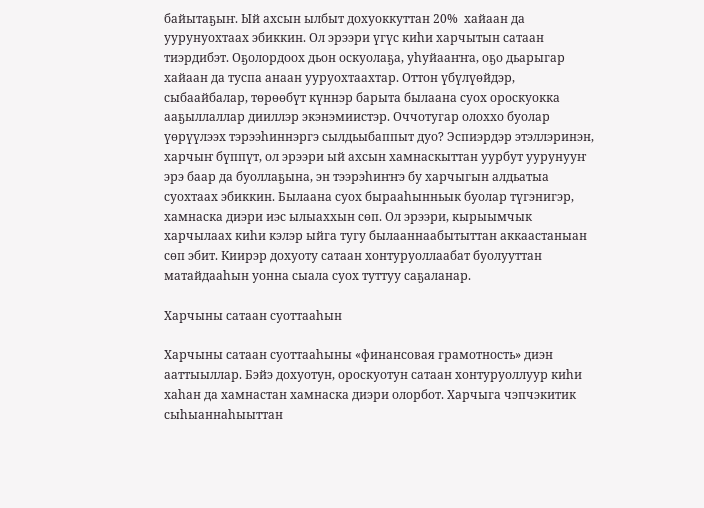байытаҕыҥ. Ый ахсын ылбыт дохуоккуттан 20%  хайаан да уурунуохтаах эбиккин. Ол эрээри үгүс киһи харчытын сатаан тиэрдибэт. Оҕолордоох дьон оскуолаҕа, уһуйааҥҥа, оҕо дьарыгар хайаан да туспа анаан ууруохтаахтар. Оттон үбүлүөйдэр, сыбаайбалар, төрөөбүт күннэр барыта былаана суох ороскуокка ааҕыллаллар дииллэр экэнэмиистэр. Оччотугар олоххо буолар үөрүүлээх тэрээһиннэргэ сылдьыбаппыт дуо? Эспиэрдэр этэллэринэн, харчыҥ бүппүт, ол эрээри ый ахсын хамнаскыттан уурбут уурунууҥ эрэ баар да буоллаҕына, эн тээрэһиҥҥэ бу харчыгын алдьатыа суохтаах эбиккин. Былаана суох бырааһынньык буолар түгэнигэр, хамнаска диэри иэс ылыаххын сөп. Ол эрээри, кырыымчык харчылаах киһи кэлэр ыйга тугу былааннаабытыттан аккаастаныан сөп эбит. Киирэр дохуоту сатаан хонтуруоллаабат буолууттан матайдааһын уонна сыала суох туттуу саҕаланар.

Харчыны сатаан суоттааһын

Харчыны сатаан суоттааһыны «финансовая грамотность» диэн ааттыыллар. Бэйэ дохуотун, ороскуотун сатаан хонтуруоллуур киһи хаһан да хамнастан хамнаска диэри олорбот. Харчыга чэпчэкитик сыһыаннаһыыттан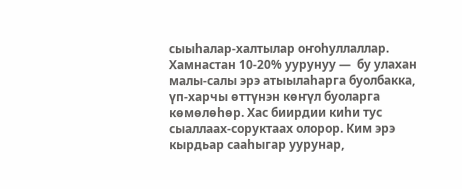сыыһалар-халтылар оҥоһуллаллар. Хамнастан 10-20% уурунуу —  бу улахан малы-салы эрэ атыылаһарга буолбакка, үп-харчы өттүнэн көҥүл буоларга көмөлөһөр. Хас биирдии киһи тус сыаллаах-соруктаах олорор. Ким эрэ кырдьар сааһыгар уурунар,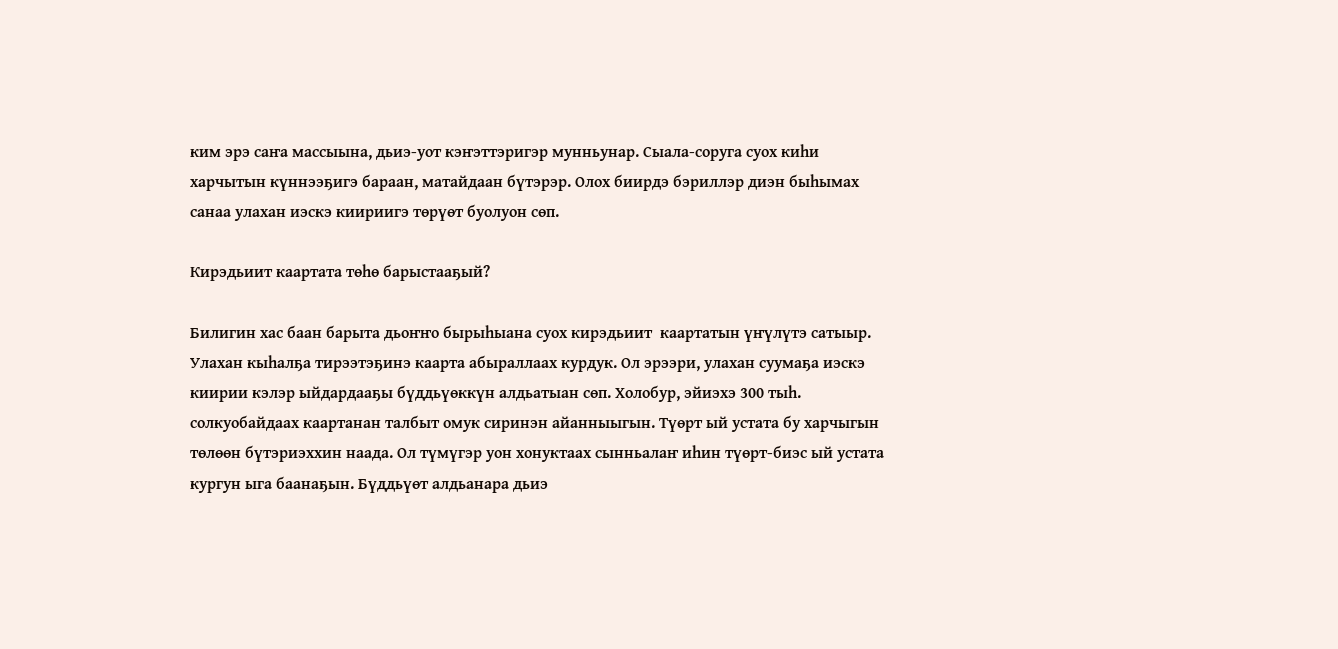ким эрэ саҥа массыына, дьиэ-уот кэҥэттэригэр мунньунар. Сыала-соруга суох киһи харчытын күннээҕигэ бараан, матайдаан бүтэрэр. Олох биирдэ бэриллэр диэн быһымах санаа улахан иэскэ киириигэ төрүөт буолуон сөп.

Кирэдьиит каартата төһө барыстааҕый?

Билигин хас баан барыта дьоҥҥо бырыһыана суох кирэдьиит  каартатын үҥүлүтэ сатыыр. Улахан кыһалҕа тирээтэҕинэ каарта абыраллаах курдук. Ол эрээри, улахан суумаҕа иэскэ киирии кэлэр ыйдардааҕы бүддьүөккүн алдьатыан сөп. Холобур, эйиэхэ 300 тыһ. солкуобайдаах каартанан талбыт омук сиринэн айанныыгын. Түөрт ый устата бу харчыгын төлөөн бүтэриэххин наада. Ол түмүгэр уон хонуктаах сынньалаҥ иһин түөрт-биэс ый устата кургун ыга баанаҕын. Бүддьүөт алдьанара дьиэ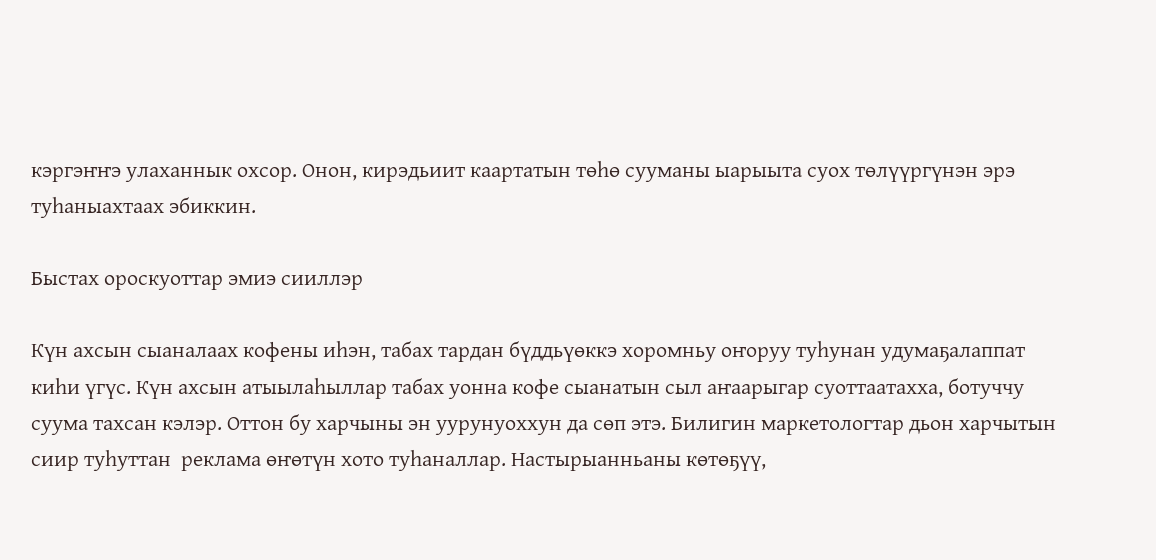кэргэҥҥэ улаханнык охсор. Онон, кирэдьиит каартатын төһө сууманы ыарыыта суох төлүүргүнэн эрэ туһаныахтаах эбиккин.

Быстах ороскуоттар эмиэ сииллэр

Күн ахсын сыаналаах кофены иһэн, табах тардан бүддьүөккэ хоромньу оҥоруу туһунан удумаҕалаппат киһи үгүс. Күн ахсын атыылаһыллар табах уонна кофе сыанатын сыл аҥаарыгар суоттаатахха, ботуччу суума тахсан кэлэр. Оттон бу харчыны эн уурунуоххун да сөп этэ. Билигин маркетологтар дьон харчытын сиир туһуттан  реклама өҥөтүн хото туһаналлар. Настырыанньаны көтөҕүү,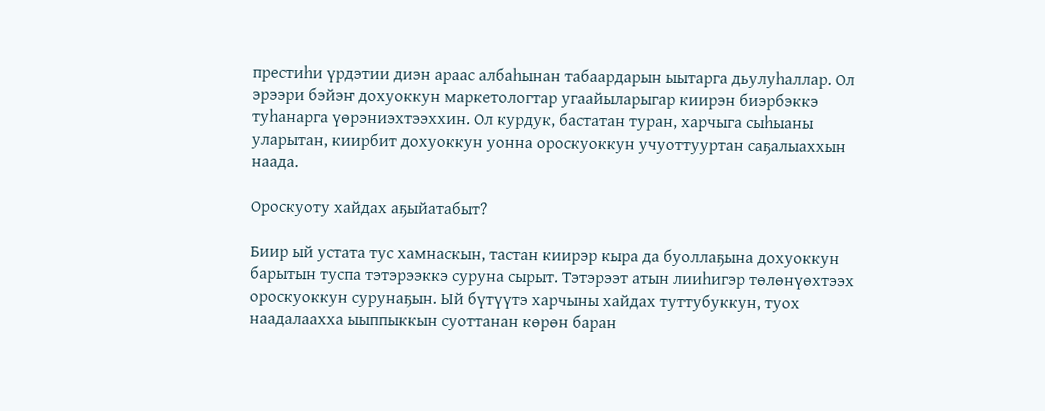престиһи үрдэтии диэн араас албаһынан табаардарын ыытарга дьулуһаллар. Ол эрээри бэйэҥ дохуоккун маркетологтар угаайыларыгар киирэн биэрбэккэ туһанарга үөрэниэхтээххин. Ол курдук, бастатан туран, харчыга сыһыаны уларытан, киирбит дохуоккун уонна ороскуоккун учуоттууртан саҕалыаххын наада.

Ороскуоту хайдах аҕыйатабыт?

Биир ый устата тус хамнаскын, тастан киирэр кыра да буоллаҕына дохуоккун барытын туспа тэтэрээккэ суруна сырыт. Тэтэрээт атын лииһигэр төлөнүөхтээх ороскуоккун сурунаҕын. Ый бүтүүтэ харчыны хайдах туттубуккун, туох наадалаахха ыыппыккын суоттанан көрөн баран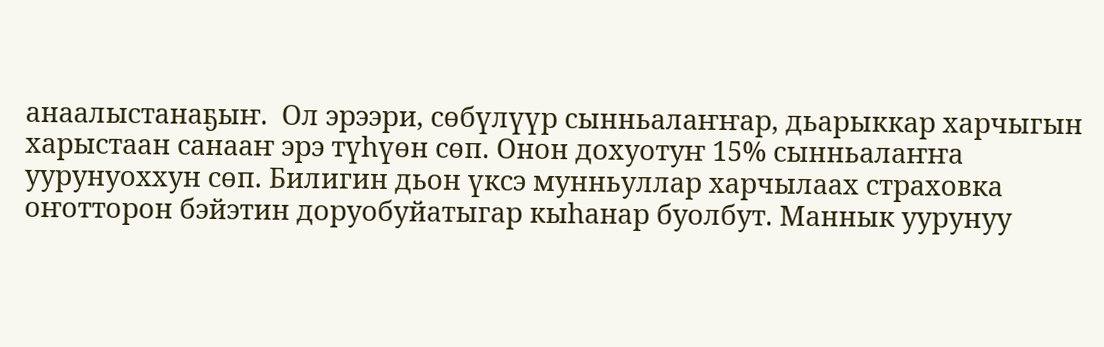анаалыстанаҕыҥ.  Ол эрээри, сөбүлүүр сынньалаҥҥар, дьарыккар харчыгын харыстаан санааҥ эрэ түһүөн сөп. Онон дохуотуҥ 15% сынньалаҥҥа уурунуоххун сөп. Билигин дьон үксэ мунньуллар харчылаах страховка оҥотторон бэйэтин доруобуйатыгар кыһанар буолбут. Маннык уурунуу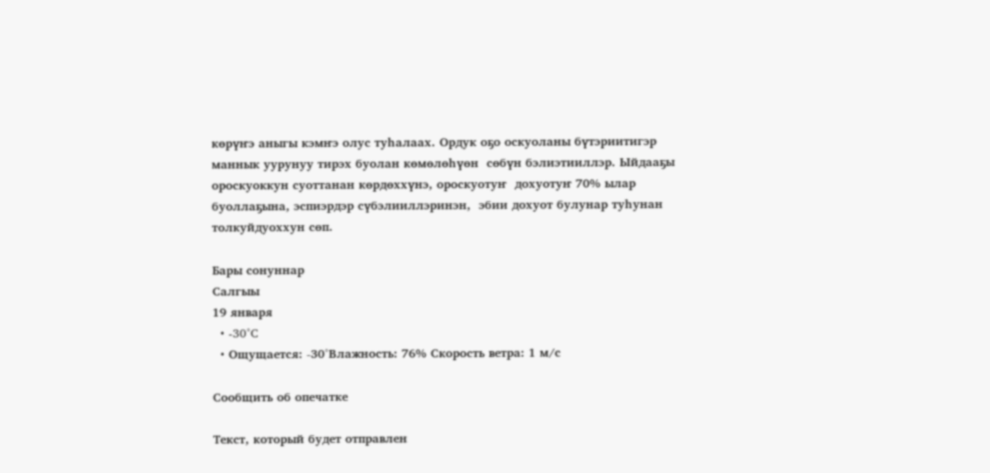көрүҥэ аныгы кэмҥэ олус туһалаах. Ордук оҕо оскуоланы бүтэриитигэр маннык уурунуу тирэх буолан көмөлөһүөн  сөбүн бэлиэтииллэр. Ыйдааҕы  ороскуоккун суоттанан көрдөххүнэ, ороскуотуҥ  дохуотуҥ 70% ылар  буоллаҕына, эспиэрдэр сүбэлииллэринэн,  эбии дохуот булунар туһунан толкуйдуоххун сөп.

Бары сонуннар
Салгыы
19 января
  • -30°C
  • Ощущается: -30°Влажность: 76% Скорость ветра: 1 м/с

Сообщить об опечатке

Текст, который будет отправлен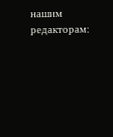нашим редакторам: